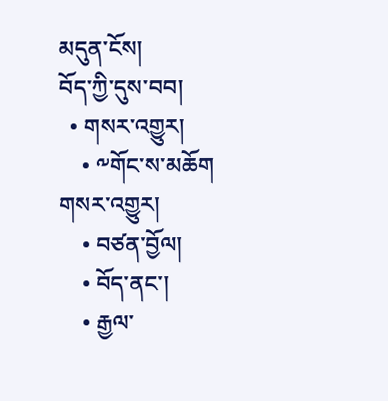མདུན་ངོས།
བོད་ཀྱི་དུས་བབ།
  • གསར་འགྱུར།
    • ༸གོང་ས་མཆོག གསར་འགྱུར།
    • བཙན་བྱོལ།
    • བོད་ནང་།
    • རྒྱལ་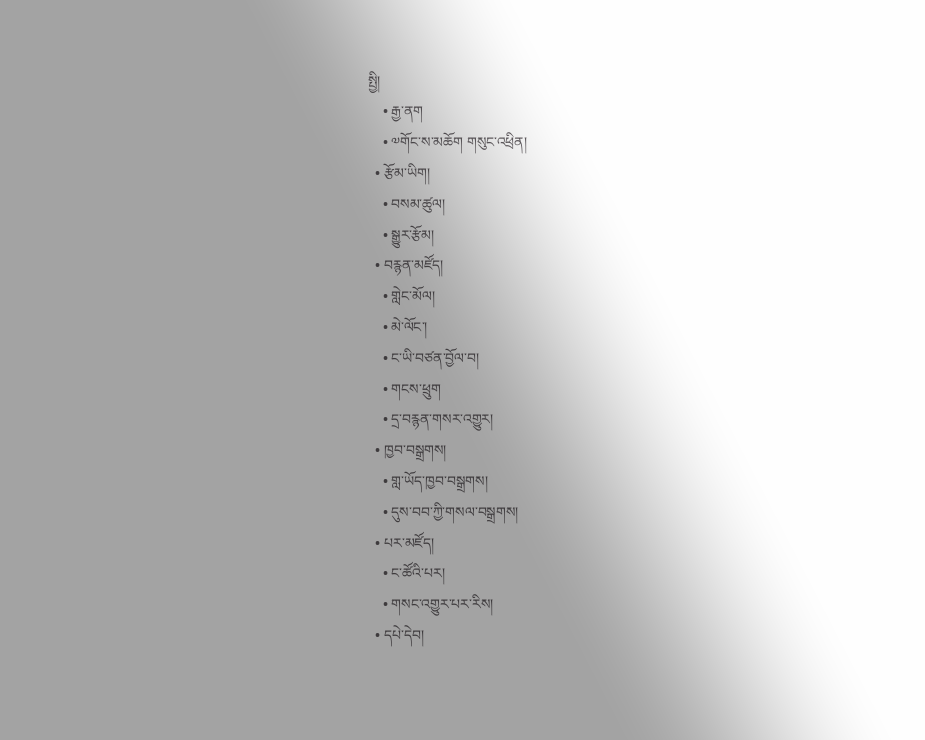སྤྱི།
    • རྒྱ་ནག
    • ༧གོང་ས་མཆོག གསུང་འཕྲིན།
  • རྩོམ་ཡིག།
    • བསམ་ཚུལ།
    • སྒྱུར་རྩོམ།
  • བརྙན་མཛོད།
    • གླེང་མོལ།
    • མེ་ལོང་།
    • ང་ཡི་བཙན་བྱོལ་བ།
    • གངས་ཕྲུག
    • དྲ་བརྙན་གསར་འགྱུར།
  • ཁྱབ་བསྒྲགས།
    • གླ་ཡོད་ཁྱབ་བསྒྲགས།
    • དུས་བབ་ཀྱི་གསལ་བསྒྲགས།
  • པར་མཛོད།
    • ང་ཚོའི་པར།
    • གསང་འགྱུར་པར་རིས།
  • དཔེ་དེབ།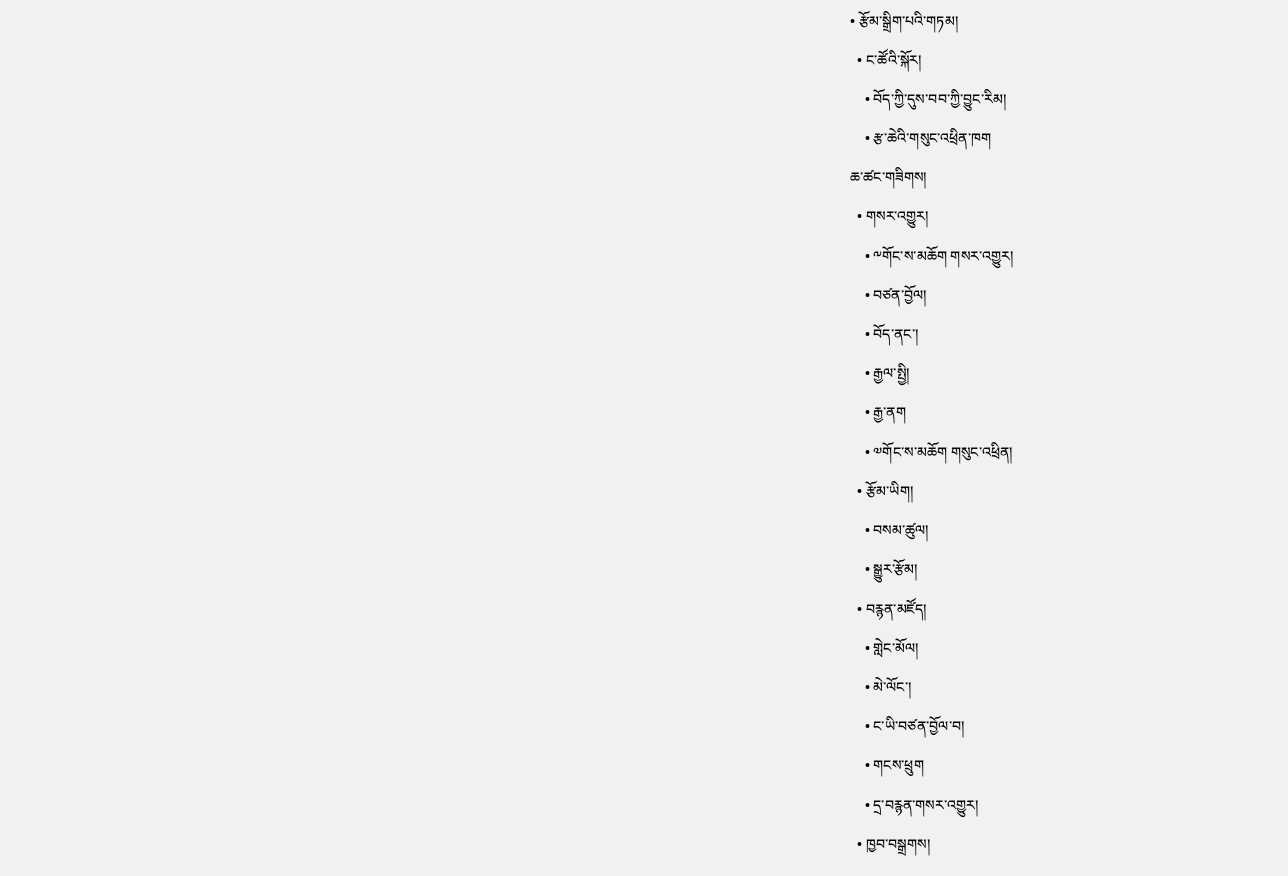• རྩོམ་སྒྲིག་པའི་གཏམ།
  • ང་ཚོའི་སྐོར།
    • བོད་ཀྱི་དུས་བབ་ཀྱི་བྱུང་རིམ།
    • རྩ་ཆེའི་གསུང་འཕྲིན་ཁག
ཆ་ཚང་གཟིགས།
  • གསར་འགྱུར།
    • ༸གོང་ས་མཆོག གསར་འགྱུར།
    • བཙན་བྱོལ།
    • བོད་ནང་།
    • རྒྱལ་སྤྱི།
    • རྒྱ་ནག
    • ༧གོང་ས་མཆོག གསུང་འཕྲིན།
  • རྩོམ་ཡིག།
    • བསམ་ཚུལ།
    • སྒྱུར་རྩོམ།
  • བརྙན་མཛོད།
    • གླེང་མོལ།
    • མེ་ལོང་།
    • ང་ཡི་བཙན་བྱོལ་བ།
    • གངས་ཕྲུག
    • དྲ་བརྙན་གསར་འགྱུར།
  • ཁྱབ་བསྒྲགས།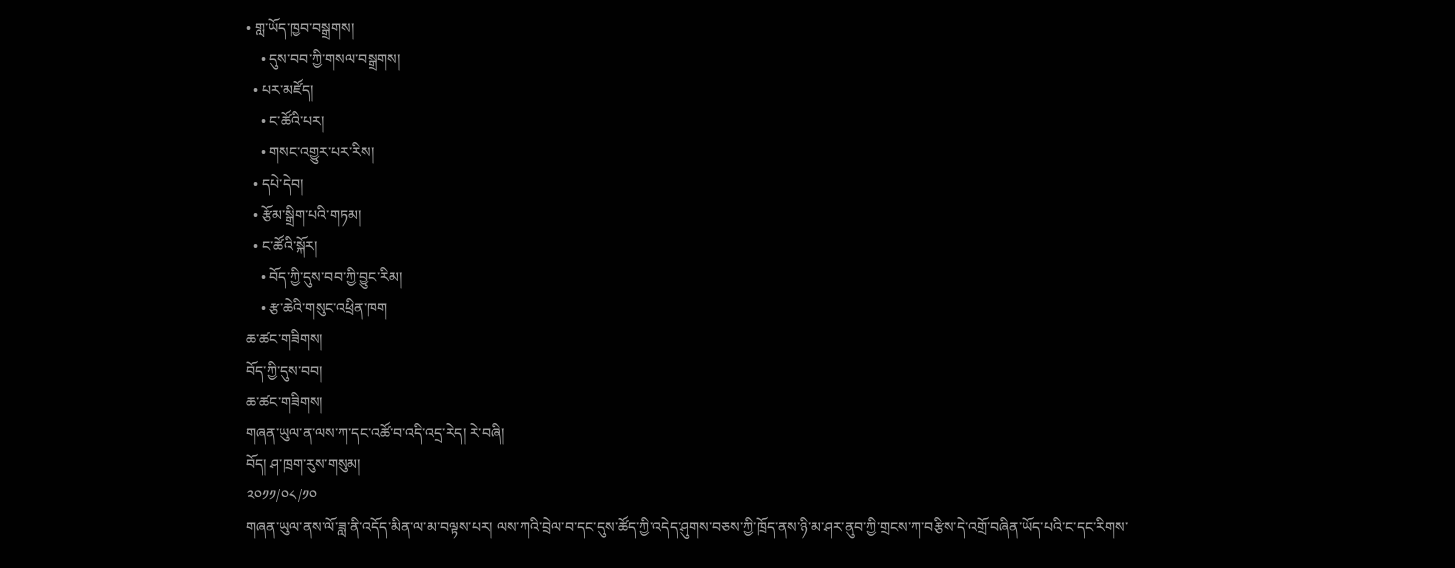• གླ་ཡོད་ཁྱབ་བསྒྲགས།
    • དུས་བབ་ཀྱི་གསལ་བསྒྲགས།
  • པར་མཛོད།
    • ང་ཚོའི་པར།
    • གསང་འགྱུར་པར་རིས།
  • དཔེ་དེབ།
  • རྩོམ་སྒྲིག་པའི་གཏམ།
  • ང་ཚོའི་སྐོར།
    • བོད་ཀྱི་དུས་བབ་ཀྱི་བྱུང་རིམ།
    • རྩ་ཆེའི་གསུང་འཕྲིན་ཁག
ཆ་ཚང་གཟིགས།
བོད་ཀྱི་དུས་བབ།
ཆ་ཚང་གཟིགས།
གཞན་ཡུལ་ན་ལས་ཀ་དང་འཚོ་བ་འདི་འདྲ་རེད། རེ་བཞི།
བོད། ཤ་ཁྲག་རུས་གསུམ།
༢༠༡༡/༠༨/༡༠
གཞན་ཡུལ་ནས་ལོ་ཟླ་ནི་འདོད་མིན་ལ་མ་བལྟས་པར། ལས་ཀའི་བྲེལ་བ་དང་དུས་ཚོད་ཀྱི་འདེད་ཤུགས་བཅས་ཀྱི་ཁྲོད་ནས་ཉི་མ་ཤར་ནུབ་ཀྱི་གྲངས་ཀ་བརྩིས་དེ་འགྲོ་བཞིན་ཡོད་པའི་ང་དང་རིགས་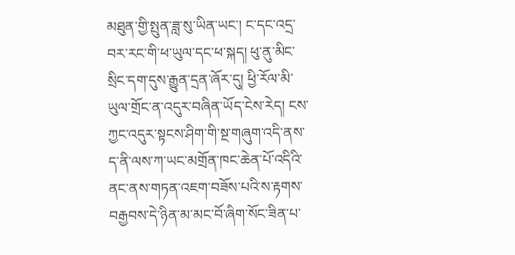མཐུན་གྱི་སྤུན་ཟླ་སུ་ཡིན་ཡང་། ང་དང་འདྲ་བར་རང་གི་ཕ་ཡུལ་དང་ཕ་སྐད། ཕུ་ནུ་མིང་སྲིང་དག་དུས་རྒྱུན་དྲན་ཞོར་དུ། ཕྱི་རོལ་མི་ཡུལ་གྲོང་ན་འདུར་བཞིན་ཡོད་ངེས་རེད། ངས་ཀྱང་འདུར་སྟངས་ཤིག་གི་སྔ་གཞུག་འདི་ནས་ད་ནི་ལས་ཀ་ཡང་མགྲོན་ཁང་ཆེན་པོ་འདིའི་ནང་ནས་གཏན་འཇག་བཟོས་པའི་ས་རྟགས་བརྒྱབས་དེ་ཉིན་མ་མང་བོ་ཞིག་སོང་ཟིན་པ་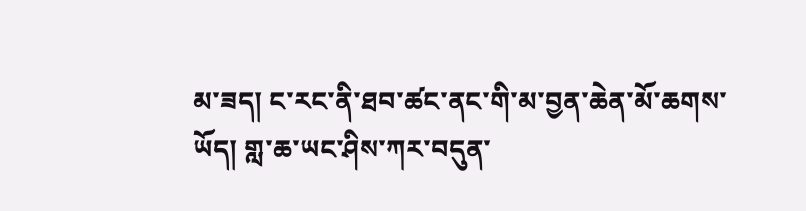མ་ཟད། ང་རང་ནི་ཐབ་ཚང་ནང་གི་མ་བྱན་ཆེན་མོ་ཆགས་ཡོད། གླ་ཆ་ཡང་ཤིས་ཀར་བདུན་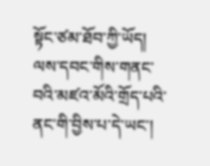སྟོང་ཙམ་ཐོབ་ཀྱི་ཡོད།
ལས་དབང་གིས་གནང་བའི་མཛའ་མོའི་གྲོད་པའི་ནང་གི་བྱིས་པ་དེ་ཡང་།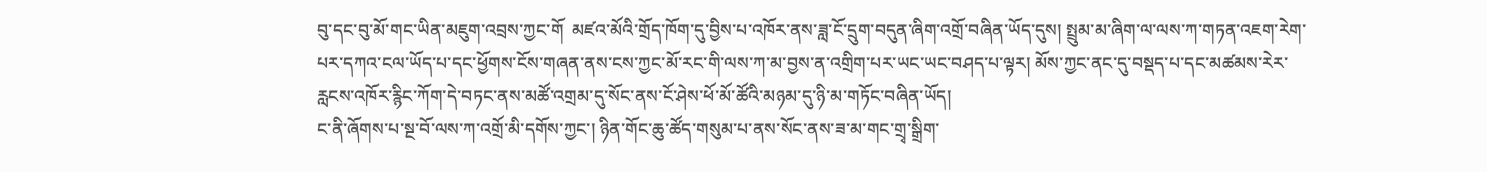བུ་དང་བུ་མོ་གང་ཡིན་མཇུག་འབྲས་ཀྱང་གོ  མཛའ་མོའི་གྲོད་ཁོག་དུ་བྱིས་པ་འཁོར་ནས་ཟླ་ངོ་དྲུག་བདུན་ཞིག་འགྲོ་བཞིན་ཡོད་དུས། སྤྲུམ་མ་ཞིག་ལ་ལས་ཀ་གཏན་འཇག་རེག་པར་དཀའ་ངལ་ཡོད་པ་དང་ཕྱོགས་ངོས་གཞན་ནས་ངས་ཀྱང་མོ་རང་གི་ལས་ཀ་མ་བྱས་ན་འགྲིག་པར་ཡང་ཡང་བཤད་པ་ལྟར། མོས་ཀྱང་ནང་དུ་བསྡད་པ་དང་མཚམས་རེར་རླངས་འཁོར་རྙིང་ཀོག་དེ་བཏང་ནས་མཚོ་འགྲམ་དུ་སོང་ནས་ངོ་ཤེས་ཕོ་མོ་ཚོའི་མཉམ་དུ་ཉི་མ་གཏོང་བཞིན་ཡོད།
ང་ནི་ཞོགས་པ་སྔ་བོ་ལས་ཀ་འགྲོ་མི་དགོས་ཀྱང་། ཉིན་གོང་ཆུ་ཚོད་གསུམ་པ་ནས་སོང་ནས་ཟ་མ་གང་གྲྭ་སྒྲིག་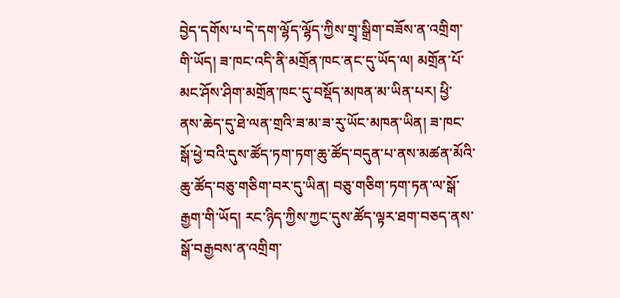བྱེད་དགོས་པ་དེ་དག་ལྷོད་ལྷོད་ཀྱིས་གྲྭ་སྒྲིག་བཟོས་ན་འགྲིག་གི་ཡོད། ཟ་ཁང་འདི་ནི་མགྲོན་ཁང་ནང་དུ་ཡོད་ལ། མགྲོན་པོ་མང་ཤོས་ཤིག་མགྲོན་ཁང་དུ་བསྡོད་མཁན་མ་ཡིན་པར། ཕྱི་ནས་ཆེད་དུ་ཐེ་ལན་གྲའི་ཟ་མ་ཟ་རུ་ཡོང་མཁན་ཡིན། ཟ་ཁང་སྒོ་ཕྱེ་བའི་དུས་ཚོད་ཏག་ཏག་ཆུ་ཚོད་བདུན་པ་ནས་མཚན་མོའི་ཆུ་ཚོད་བཅུ་གཅིག་བར་དུ་ཡིན། བཅུ་གཅིག་ཏག་ཏན་ལ་སྒོ་རྒྱག་གི་ཡོད། རང་ཉིད་ཀྱིས་ཀྱང་དུས་ཚོད་ལྟར་ཐག་བཅད་ནས་སྒོ་བརྒྱབས་ན་འགྲིག་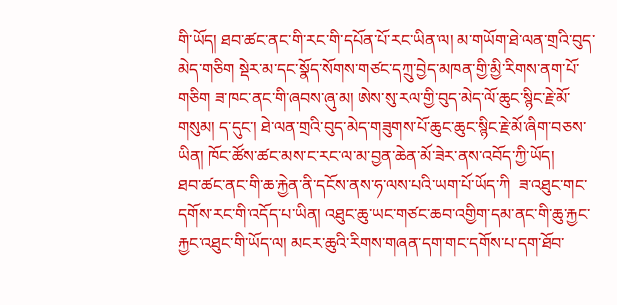གི་ཡོད། ཐབ་ཚང་ནང་གི་རང་གི་དཔོན་པོ་རང་ཡིན་ལ། མ་གཡོག་ཐེ་ལན་གྲའི་བུད་མེད་གཅིག སྡེར་མ་དང་སྣོད་སོགས་གཙང་དཀྲུ་བྱེད་མཁན་གྱི་མྱི་རིགས་ནག་པོ་གཅིག ཟ་ཁང་ནང་གི་ཞབས་ཞུ་མ། ཨེས་སུ་རལ་གྱི་བུད་མེད་ལོ་ཆུང་སྙིང་རྗེ་མོ་གསུམ། ད་དུང་། ཐེ་ལན་གྲའི་བུད་མེད་གཟུགས་པོ་ཆུང་ཆུང་སྙིང་རྗེ་མོ་ཞིག་བཅས་ཡིན། ཁོང་ཚོས་ཚང་མས་ང་རང་ལ་མ་བྱན་ཆེན་མོ་ཟེར་ནས་འབོད་ཀྱི་ཡོད།
ཐབ་ཚང་ནང་གི་ཆ་རྐྱེན་ནི་དངོས་ནས་ཧ་ལས་པའི་ཡག་པོ་ཡོད་ཀི  ཟ་འཐུང་གང་དགོས་རང་གི་འདོད་པ་ཡིན། འཐུང་ཆུ་ཡང་གཙང་ཆབ་འགྱིག་དམ་ནང་གི་ཆུ་རྐྱང་རྐྱང་འཐུང་གི་ཡོད་ལ། མངར་ཆུའི་རིགས་གཞན་དག་གང་དགོས་པ་དག་ཐོབ་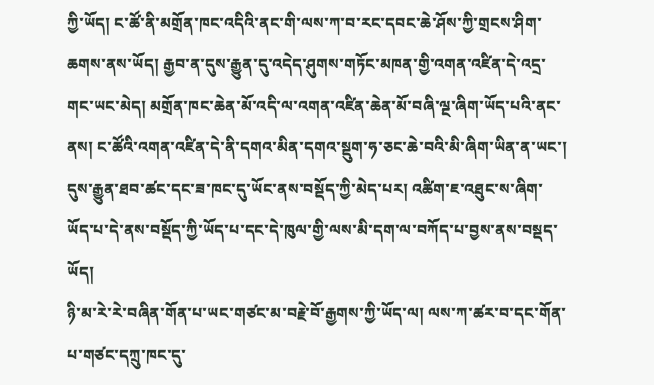ཀྱི་ཡོད། ང་ཚོ་ནི་མགྲོན་ཁང་འདིའི་ནང་གི་ལས་ཀ་བ་རང་དབང་ཆེ་ཤོས་ཀྱི་གྲངས་ཤིག་ཆགས་ནས་ཡོད། རྒྱབ་ན་དུས་རྒྱུན་དུ་འདེད་ཤུགས་གཏོང་མཁན་གྱི་འགན་འཛིན་དེ་འདྲ་གང་ཡང་མེད། མགྲོན་ཁང་ཆེན་མོ་འདི་ལ་འགན་འཛིན་ཆེན་མོ་བཞི་ལྔ་ཞིག་ཡོད་པའི་ནང་ནས། ང་ཚོའི་འགན་འཛིན་དེ་ནི་དགའ་མིན་དགའ་སྡུག་ཧ་ཅང་ཆེ་བའི་མི་ཞིག་ཡིན་ན་ཡང་། དུས་རྒྱུན་ཐབ་ཚང་དང་ཟ་ཁང་དུ་ཡོང་ནས་བསྡོད་ཀྱི་མེད་པར། འཚིག་ཇ་འཐུང་ས་ཞིག་ཡོད་པ་དེ་ནས་བསྡོད་ཀྱི་ཡོད་པ་དང་དེ་ཁུལ་གྱི་ལས་མི་དག་ལ་བཀོད་པ་བྱས་ནས་བསྡད་ཡོད།
ཉི་མ་རེ་རེ་བཞིན་གོན་པ་ཡང་གཙང་མ་བརྗེ་བོ་རྒྱགས་ཀྱི་ཡོད་ལ། ལས་ཀ་ཚར་བ་དང་གོན་པ་གཙང་དཀྲུ་ཁང་དུ་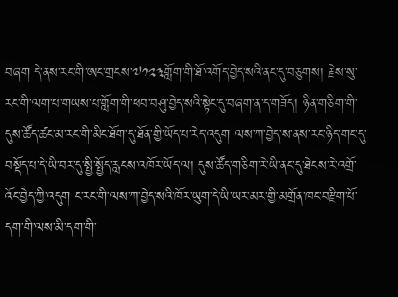བཞག དེ་ནས་རང་གི་ཨང་གྲངས་༧༡༢༣གློག་གི་ཐོ་འགོད་བྱེད་སའི་ནང་དུ་བཅུགས། རྗེས་སུ་རང་གི་ལག་པ་གཡས་པ་གློག་གི་ཕབ་བཤུ་བྱེད་སའི་སྟེང་དུ་བཞག་ན་ད་གཟོད། ཉིན་གཅིག་གི་དུས་ཚོད་ཚང་མ་རང་གི་མིང་ཐོག་དུ་ཐོན་གྱི་ཡོད་པ་རེད་འདུག ལས་ཀ་བྱེད་ས་ནས་རང་ཉིད་གང་དུ་བསྡོད་པ་དེ་ཡི་བར་དུ་སྤྱི་སྤྱོད་རླངས་འཁོར་ཡོད་ལ། དུས་ཚོད་གཅིག་རེ་ཡི་ནང་དུ་ཐེངས་རེ་འགྲོ་འོང་བྱེད་ཀྱི་འདུག ང་རང་གི་ལས་ཀ་བྱེད་སའི་ཁོར་ཡུག་དེ་ཡི་ཡར་མར་གྱི་མགྲོན་ཁང་བརྫིག་པོ་དག་གི་ལས་མི་དག་གི་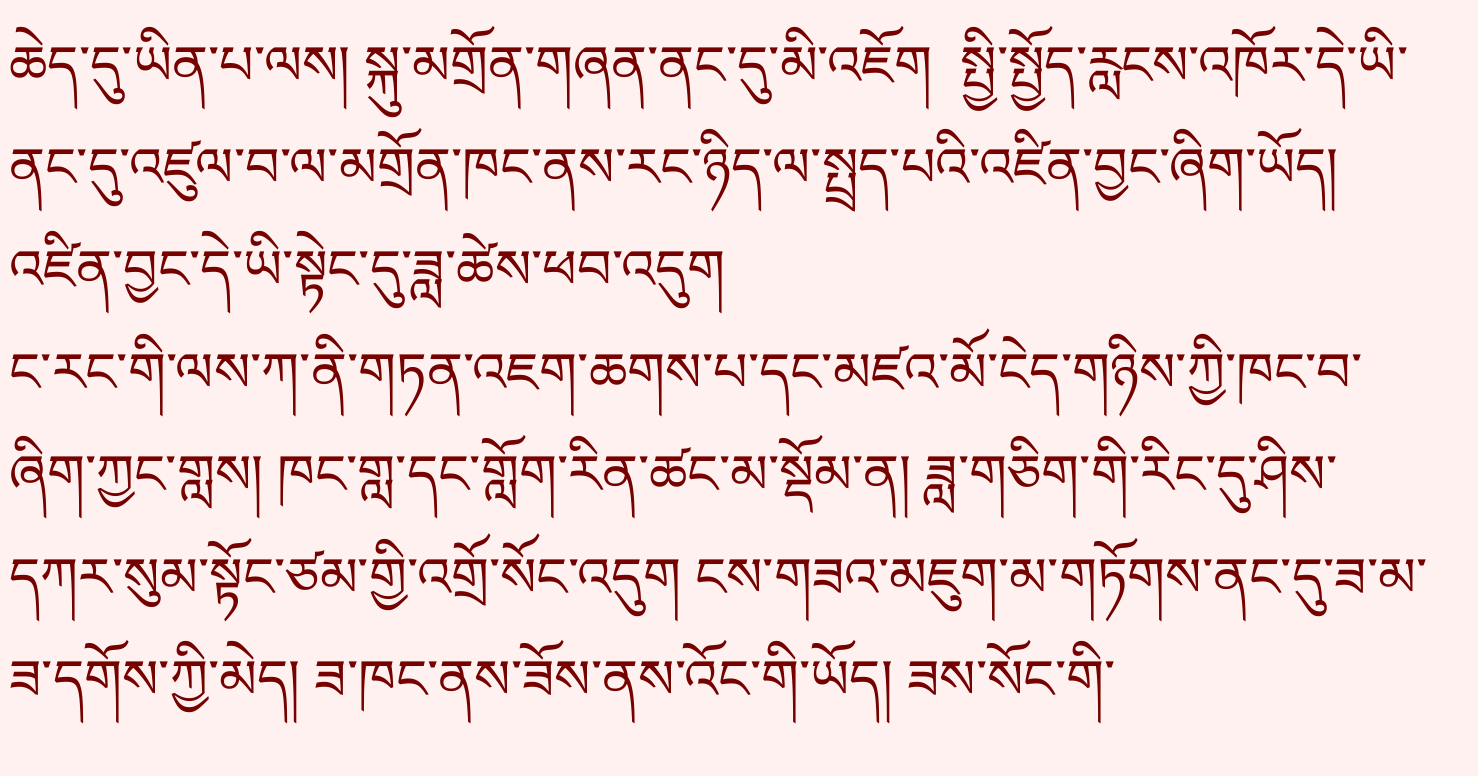ཆེད་དུ་ཡིན་པ་ལས། སྐུ་མགྲོན་གཞན་ནང་དུ་མི་འཇོག  སྤྱི་སྤྱོད་རླངས་འཁོར་དེ་ཡི་ནང་དུ་འཛུལ་བ་ལ་མགྲོན་ཁང་ནས་རང་ཉིད་ལ་སྤྲད་པའི་འཛིན་བྱང་ཞིག་ཡོད། འཛིན་བྱང་དེ་ཡི་སྟེང་དུ་ཟླ་ཚེས་ཕབ་འདུག
ང་རང་གི་ལས་ཀ་ནི་གཏན་འཇག་ཆགས་པ་དང་མཛའ་མོ་ངེད་གཉིས་ཀྱི་ཁང་བ་ཞིག་ཀྱང་གླས། ཁང་གླ་དང་གློག་རིན་ཚང་མ་སྡོམ་ན། ཟླ་གཅིག་གི་རིང་དུ་ཤིས་དཀར་སུམ་སྟོང་ཙམ་གྱི་འགྲོ་སོང་འདུག ངས་གཟའ་མཇུག་མ་གཏོགས་ནང་དུ་ཟ་མ་ཟ་དགོས་ཀྱི་མེད། ཟ་ཁང་ནས་ཟོས་ནས་འོང་གི་ཡོད། ཟས་སོང་གི་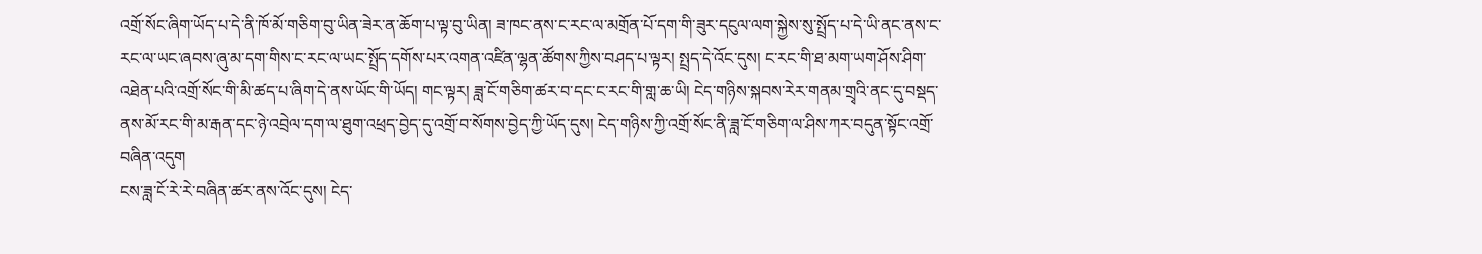འགྲོ་སོང་ཞིག་ཡོད་པ་དེ་ནི་ཁོ་མོ་གཅིག་བུ་ཡིན་ཟེར་ན་ཆོག་པ་ལྟ་བུ་ཡིན། ཟ་ཁང་ནས་ང་རང་ལ་མགྲོན་པོ་དག་གི་ཟུར་དངུལ་ལག་སྐྱེས་སུ་སྤྲོད་པ་དེ་ཡི་ནང་ནས་ང་རང་ལ་ཡང་ཞབས་ཞུ་མ་དག་གིས་ང་རང་ལ་ཡང་སྤྲོད་དགོས་པར་འགན་འཛིན་ལྷན་ཚོགས་ཀྱིས་བཤད་པ་ལྟར། སྤྲད་དེ་འོང་དུས། ང་རང་གི་ཐ་མག་ཡག་ཤོས་ཤིག་འཐེན་པའི་འགྲོ་སོང་གི་མི་ཚད་པ་ཞིག་དེ་ནས་ཡོང་གི་ཡོད། གང་ལྟར། ཟླ་ངོ་གཅིག་ཚར་བ་དང་ང་རང་གི་གླ་ཆ་ཡི། ངེད་གཉིས་སྐབས་རེར་གནམ་གྲྭའི་ནང་དུ་བསྡད་ནས་མོ་རང་གི་མ་རྒན་དང་ཉེ་འབྲེལ་དག་ལ་ཐུག་འཕྲད་བྱེད་དུ་འགྲོ་བ་སོགས་བྱེད་ཀྱི་ཡོད་དུས། ངེད་གཉིས་ཀྱི་འགྲོ་སོང་ནི་ཟླ་ངོ་གཅིག་ལ་ཤིས་ཀར་བདུན་སྟོང་འགྲོ་བཞིན་འདུག
ངས་ཟླ་ངོ་རེ་རེ་བཞིན་ཚར་ནས་འོང་དུས། ངེད་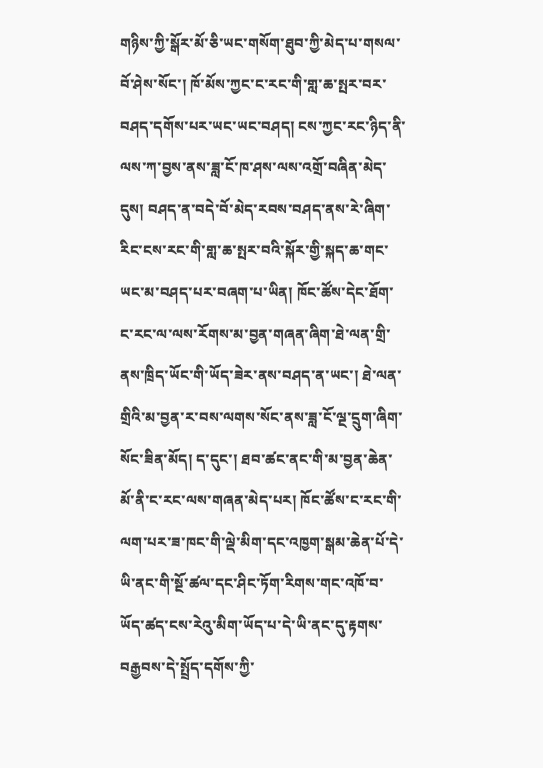གཉིས་ཀྱི་སྒོར་མོ་ཅི་ཡང་གསོག་ཐུབ་ཀྱི་མེད་པ་གསལ་བོ་ཤེས་སོང་། ཁོ་མོས་ཀྱང་ང་རང་གི་གླ་ཆ་སྤར་བར་བཤད་དགོས་པར་ཡང་ཡང་བཤད། ངས་ཀྱང་རང་ཉིད་ནི་ལས་ཀ་བྱས་ནས་ཟླ་ངོ་ཁ་ཤས་ལས་འགྲོ་བཞིན་མེད་དུས། བཤད་ན་བདེ་བོ་མེད་རབས་བཤད་ནས་རེ་ཞིག་རིང་ངས་རང་གི་གླ་ཆ་སྤར་བའི་སྐོར་གྱི་སྐད་ཆ་གང་ཡང་མ་བཤད་པར་བཞག་པ་ཡིན། ཁོང་ཚོས་དེང་ཐོག་ང་རང་ལ་ལས་རོགས་མ་བྱན་གཞན་ཞིག་ཐེ་ལན་གྲི་ནས་ཁྲིད་ཡོང་གི་ཡོད་ཟེར་ནས་བཤད་ན་ཡང་། ཐེ་ལན་གྲིའི་མ་བྱན་ར་བས་ལགས་སོང་ནས་ཟླ་ངོ་ལྔ་དྲུག་ཞིག་སོང་ཟིན་མོད། ད་དུང་། ཐབ་ཚང་ནང་གི་མ་བྱན་ཆེན་མོ་ནི་ང་རང་ལས་གཞན་མེད་པར། ཁོང་ཚོས་ང་རང་གི་ལག་པར་ཟ་ཁང་གི་ལྡེ་མིག་དང་འཁྱག་སྒམ་ཆེན་པོ་དེ་ཡི་ནང་གི་སྔོ་ཚལ་དང་ཤིང་ཏོག་རིགས་གང་འཁོ་བ་ཡོད་ཚད་ངས་རེའུ་མིག་ཡོད་པ་དེ་ཡི་ནང་དུ་རྟགས་བརྒྱབས་དེ་སྤྲོད་དགོས་ཀྱི་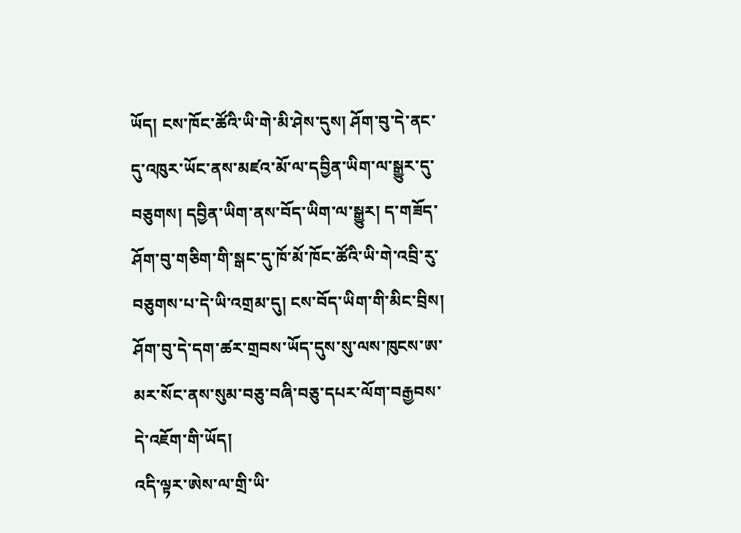ཡོད། ངས་ཁོང་ཚོའི་ཡི་གེ་མི་ཤེས་དུས། ཤོག་བུ་དེ་ནང་དུ་འཁུར་ཡོང་ནས་མཛའ་མོ་ལ་དབྱིན་ཡིག་ལ་སྒྱུར་དུ་བཅུགས། དབྱིན་ཡིག་ནས་བོད་ཡིག་ལ་སྒྱུར། ད་གཟོད་ཤོག་བུ་གཅིག་གི་སྒང་དུ་ཁོ་མོ་ཁོང་ཚོའི་ཡི་གེ་འབྲི་རུ་བཅུགས་པ་དེ་ཡི་འགྲམ་དུ། ངས་བོད་ཡིག་གི་མིང་བྲིས། ཤོག་བུ་དེ་དག་ཚར་གྲབས་ཡོད་དུས་སུ་ལས་ཁུངས་ཨ་མར་སོང་ནས་སུམ་བཅུ་བཞི་བཅུ་དཔར་ལོག་བརྒྱབས་དེ་འཇོག་གི་ཡོད།
འདི་ལྟར་ཨེས་ལ་གྲི་ཡི་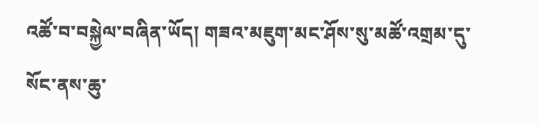འཚོ་བ་བསྐྱེལ་བཞིན་ཡོད། གཟའ་མཇུག་མང་ཤོས་སུ་མཚོ་འགྲམ་དུ་སོང་ནས་ཆུ་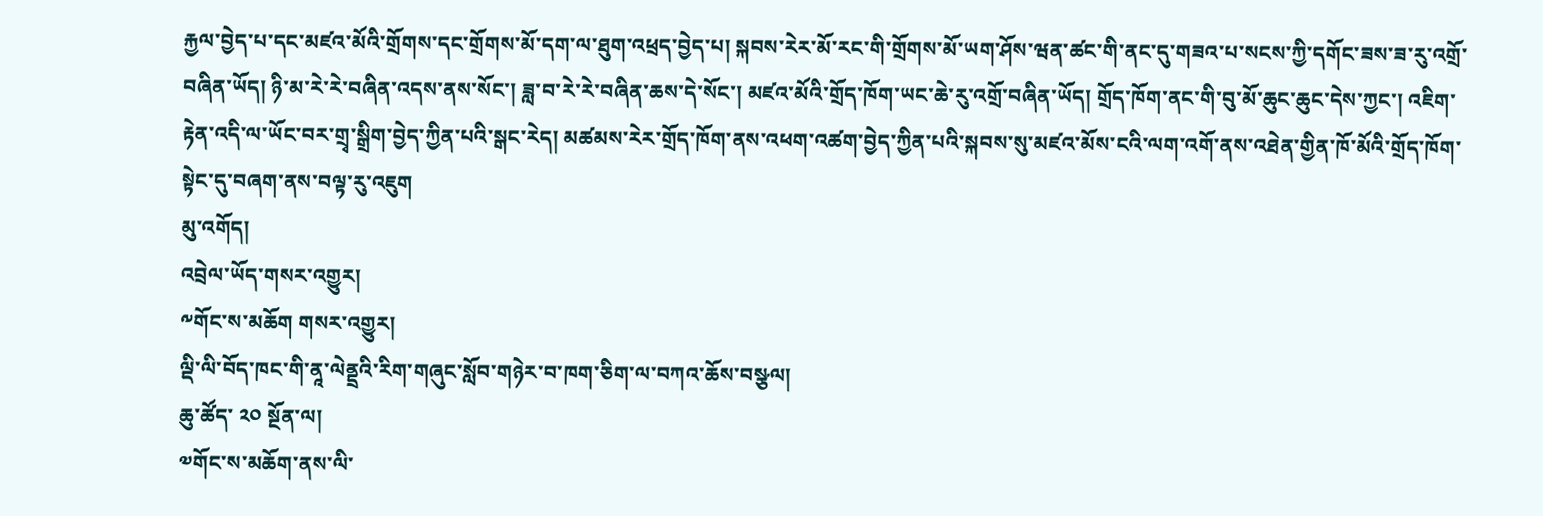རྐྱལ་བྱེད་པ་དང་མཛའ་མོའི་གྲོགས་དང་གྲོགས་མོ་དག་ལ་ཐུག་འཕྲད་བྱེད་པ། སྐབས་རེར་མོ་རང་གི་གྲོགས་མོ་ཡག་ཤོས་ཝན་ཚང་གི་ནང་དུ་གཟའ་པ་སངས་ཀྱི་དགོང་ཟས་ཟ་རུ་འགྲོ་བཞིན་ཡོད། ཉི་མ་རེ་རེ་བཞིན་འདས་ནས་སོང་། ཟླ་བ་རེ་རེ་བཞིན་ཆས་དེ་སོང་། མཛའ་མོའི་གྲོད་ཁོག་ཡང་ཆེ་རུ་འགྲོ་བཞིན་ཡོད། གྲོད་ཁོག་ནང་གི་བུ་མོ་ཆུང་ཆུང་དེས་ཀྱང་། འཇིག་རྟེན་འདི་ལ་ཡོང་བར་གྲྭ་སྒྲིག་བྱེད་ཀྱིན་པའི་སྒང་རེད། མཚམས་རེར་གྲོད་ཁོག་ནས་འཕག་འཚག་བྱེད་ཀྱིན་པའི་སྐབས་སུ་མཛའ་མོས་ངའི་ལག་འགོ་ནས་འཐེན་གྱིན་ཁོ་མོའི་གྲོད་ཁོག་སྟེང་དུ་བཞག་ནས་བལྟ་རུ་འཇུག
མུ་འགོད།
འབྲེལ་ཡོད་གསར་འགྱུར།
༸གོང་ས་མཆོག གསར་འགྱུར།
ལྡི་ལི་བོད་ཁང་གི་ནཱ་ལེནྡྲའི་རིག་གཞུང་སློབ་གཉེར་བ་ཁག་ཅིག་ལ་བཀའ་ཆོས་བསྩལ།
ཆུ་ཚོད་ ༢༠ སྔོན་ལ།
༧གོང་ས་མཆོག་ནས་ལི་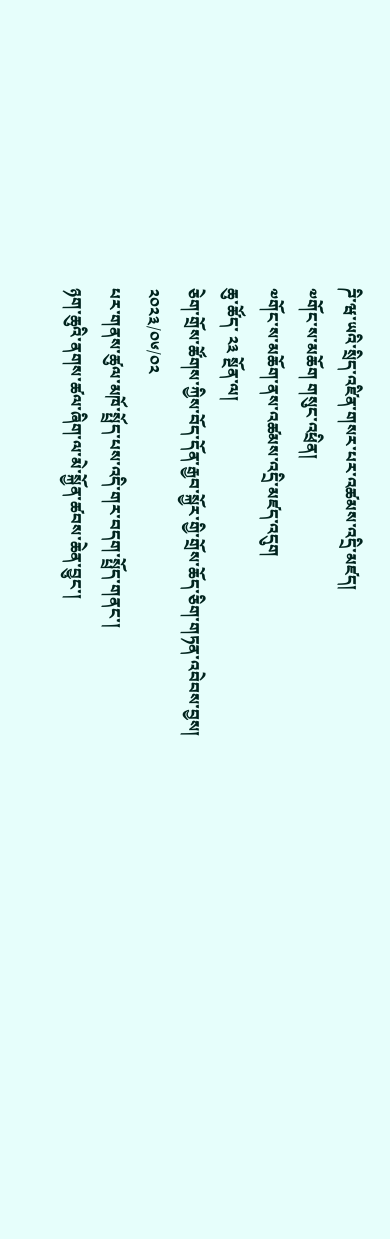ཌི་ཝ་ཡའི་སྲིད་འཛིན་གསར་པར་འཚམས་འདྲི་མཛད།
༧གོང་ས་མཆོག གསུང་འཕྲིན།
༧གོང་ས་མཆོག་ནས་འཚམས་འདྲི་མཛད་འདུག
ཆུ་ཚོད་ ༢༣ སྔོན་ལ།
ཅེག་གྲོས་ཚོགས་ཀྱིས་བོད་དོན་རྒྱབ་སྐྱོར་གྱི་གྲོས་ཆོད་ཅིག་གཏན་འབེབས་བྱས།
༢༠༢༣/༠༦/༠༢
པར་གནས་ཚུལ་མཁོ་སྤྲོད་པས་འདི་གར་བདག་སྤྲོད་གནང་།
ཉག་ཆུའི་ནགས་ཚལ་ཞིག་ལ་མེ་སྐྱོན་ཚབས་ཆེན་བྱུང་།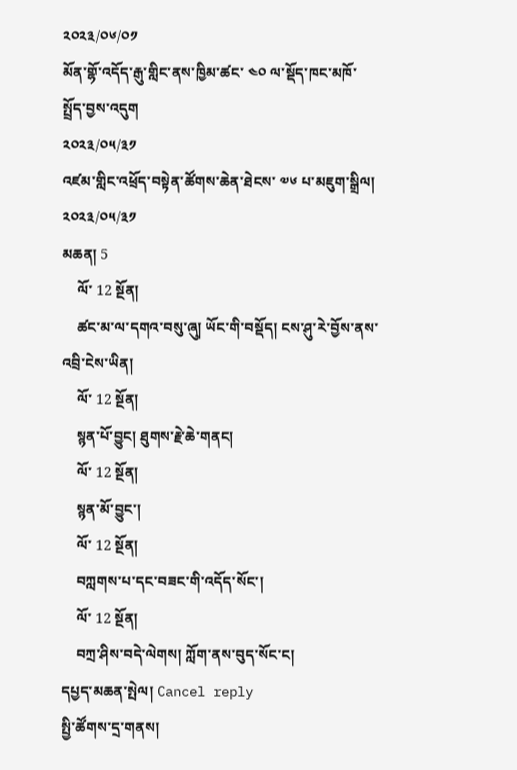༢༠༢༣/༠༦/༠༡
མོན་གྷོ་འདོད་རྒུ་གླིང་ནས་ཁྱིམ་ཚང་ ༤༠ ལ་སྡོད་ཁང་མཁོ་སྤྲོད་བྱས་འདུག
༢༠༢༣/༠༥/༣༡
འཛམ་གླིང་འཕྲོད་བསྟེན་ཚོགས་ཆེན་ཐེངས་ ༧༦ པ་མཇུག་སྒྲིལ།
༢༠༢༣/༠༥/༣༡
མཆན། 5
    ལོ་ 12 སྔོན།
    ཚང་མ་ལ་དགའ་བསུ་ཞུ། ཡོང་གི་བསྡོད། ངས་ཤུ་རེ་བྱོས་ནས་འབྲི་ངེས་ཡིན།
    ལོ་ 12 སྔོན།
    སྙན་པོ་བྱུང། ཐུགས་རྗེ་ཆེ་གནང།
    ལོ་ 12 སྔོན།
    སྙན་མོ་བྱུང་།
    ལོ་ 12 སྔོན།
    བཀླགས་པ་དང་བཟང་གི་འདོད་སོང་།
    ལོ་ 12 སྔོན།
    བཀྲ་ཤིས་བདེ་ལེགས། ཀློག་ནས་བུད་སོང་ང།
དཔྱད་མཆན་སྤེལ། Cancel reply
སྤྱི་ཚོགས་དྲ་གནས།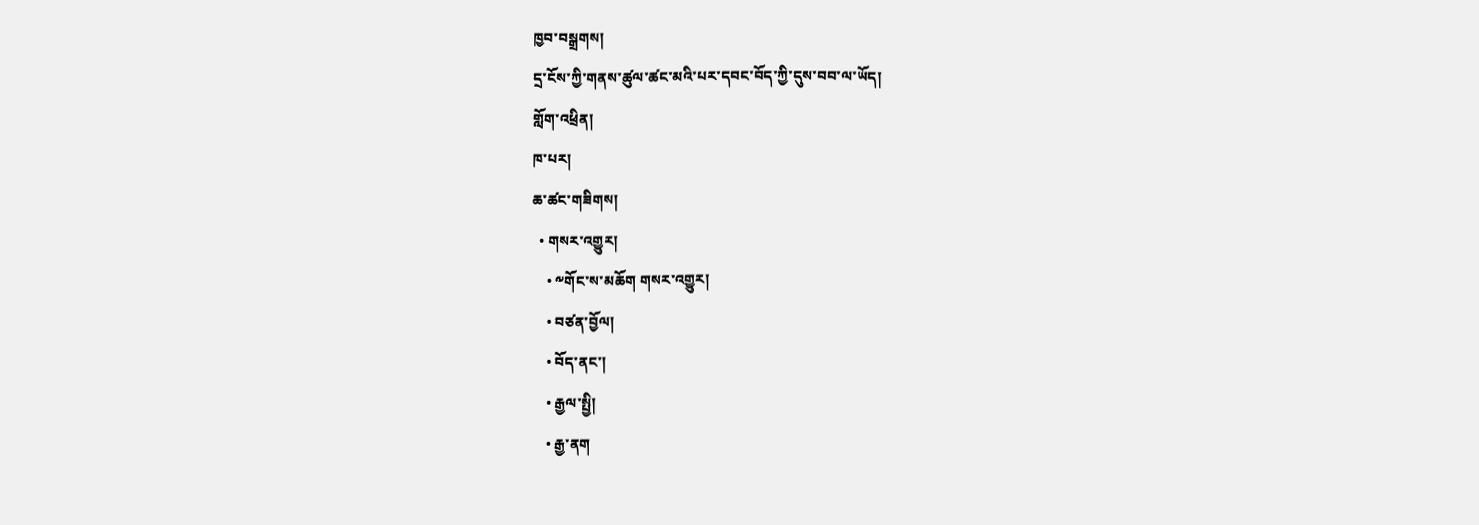ཁྱབ་བསྒྲགས།
དྲ་ངོས་ཀྱི་གནས་ཚུལ་ཚང་མའི་པར་དབང་བོད་ཀྱི་དུས་བབ་ལ་ཡོད།
གློག་འཕྲིན།
ཁ་པར།
ཆ་ཚང་གཟིགས།
  • གསར་འགྱུར།
    • ༸གོང་ས་མཆོག གསར་འགྱུར།
    • བཙན་བྱོལ།
    • བོད་ནང་།
    • རྒྱལ་སྤྱི།
    • རྒྱ་ནག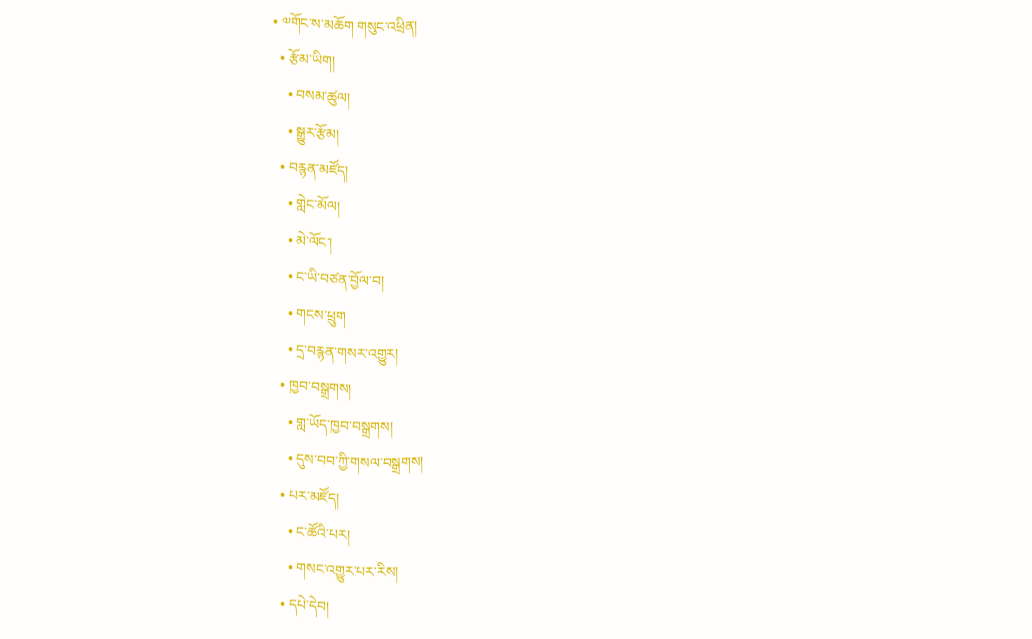• ༧གོང་ས་མཆོག གསུང་འཕྲིན།
  • རྩོམ་ཡིག།
    • བསམ་ཚུལ།
    • སྒྱུར་རྩོམ།
  • བརྙན་མཛོད།
    • གླེང་མོལ།
    • མེ་ལོང་།
    • ང་ཡི་བཙན་བྱོལ་བ།
    • གངས་ཕྲུག
    • དྲ་བརྙན་གསར་འགྱུར།
  • ཁྱབ་བསྒྲགས།
    • གླ་ཡོད་ཁྱབ་བསྒྲགས།
    • དུས་བབ་ཀྱི་གསལ་བསྒྲགས།
  • པར་མཛོད།
    • ང་ཚོའི་པར།
    • གསང་འགྱུར་པར་རིས།
  • དཔེ་དེབ།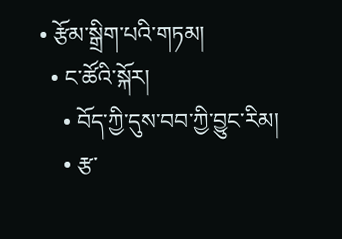• རྩོམ་སྒྲིག་པའི་གཏམ།
  • ང་ཚོའི་སྐོར།
    • བོད་ཀྱི་དུས་བབ་ཀྱི་བྱུང་རིམ།
    • རྩ་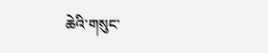ཆེའི་གསུང་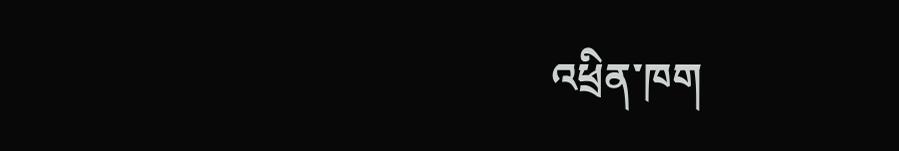འཕྲིན་ཁག